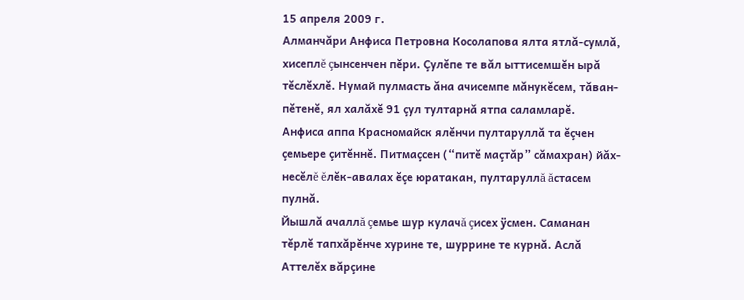15 апреля 2009 г.
Алманчăри Анфиса Петровна Косолапова ялта ятлă-сумлă, хисеплĕ çынсенчен пĕри. Çулĕпе те вăл ыттисемшĕн ырă тĕслĕхлĕ. Нумай пулмасть ăна ачисемпе мăнукĕсем, тăван-пĕтенĕ, ял халăхĕ 91 çул тултарнă ятпа саламларĕ.
Анфиса аппа Красномайск ялĕнчи пултаруллă та ĕçчен çемьере çитĕннĕ. Питмаçсен (“питĕ маçтăр” сăмахран) йăх-несĕлĕ ĕлĕк-авалах ĕçе юратакан, пултаруллă ăстасем пулнă.
Йышлă ачаллă çемье шур кулачă çисех ÿсмен. Саманан тĕрлĕ тапхăрĕнче хурине те, шуррине те курнă. Аслă Аттелĕх вăрçине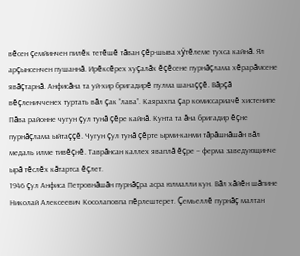вĕсен çемйинчен пилĕк тетĕшĕ тăван çĕр-шыва хÿтĕлеме тухса кайнă. Ял арçынсенчен пушаннă. Ирĕксĕрех хуçалăх ĕçĕсене пурнăçлама хĕрарăмсене явăçтарнă. Анфисăна та уй-хир бригадирĕ пулма шанаççĕ. Вăрçă вĕçленичченех туртать вăл çак “лава”. Каярахпа çар комиссариачĕ хистенипе Пăва районне чугун çул тунă çĕре кайнă. Кунта та ăна бригадир ĕçне пурнăçлама ыйтаççĕ. Чугун çул тунă çĕрте ырми-канми тăрăшнăшăн вăл медаль илме тивĕçнĕ. Таврăнсан каллех яваплă ĕçре – ферма заведующинче ырă тĕслĕх кăтартса ĕçлет.
1946 çул Анфиса Петровнăшăн пурнăçра асра юлмалли кун. Вăл хăйĕн шăпине Николай Алексеевич Косолаповпа пĕрлештерет. Çемьеллĕ пурнăç малтан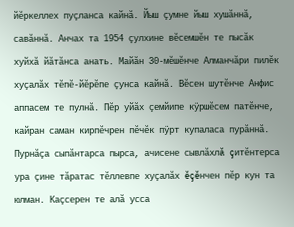йĕркеллех пуçланса кайнă. Йыш çумне йыш хушăннă, савăннă. Анчах та 1954 çулхине вĕсемшĕн те пысăк хуйхă йăтăнса анать. Майăн 30-мĕшĕнче Алманчăри пилĕк хуçалăх тĕпĕ-йĕрĕпе çунса кайнă. Вĕсен шутĕнче Анфис аппасем те пулнă. Пĕр уйăх çемйипе кÿршĕсем патĕнче, кайран саман кирпĕчрен пĕчĕк пÿрт купаласа пурăннă. Пурнăçа сыпăнтарса пырса, ачисене сывлăхлă çитĕнтерса ура çине тăратас тĕллевпе хуçалăх ĕçĕнчен пĕр кун та юлман. Каçсерен те алă усса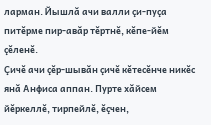ларман. Йышлă ачи валли çи-пуçа питĕрме пир-авăр тĕртнĕ, кĕпе-йĕм çĕленĕ.
Çичĕ ачи çĕр-шывăн çичĕ кĕтесĕнче никĕс янă Анфиса аппан. Пурте хăйсем йĕркеллĕ, тирпейлĕ, ĕçчен,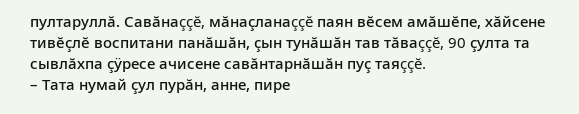пултаруллă. Савăнаççĕ, мăнаçланаççĕ паян вĕсем амăшĕпе, хăйсене тивĕçлĕ воспитани панăшăн, çын тунăшăн тав тăваççĕ, 90 çулта та сывлăхпа çÿресе ачисене савăнтарнăшăн пуç таяççĕ.
– Тата нумай çул пурăн, анне, пире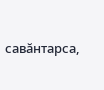савăнтарса,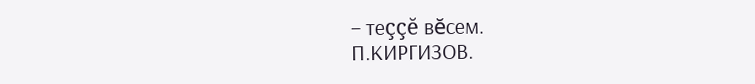– теççĕ вĕсем.
П.КИРГИЗОВ.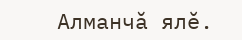Алманчă ялĕ.